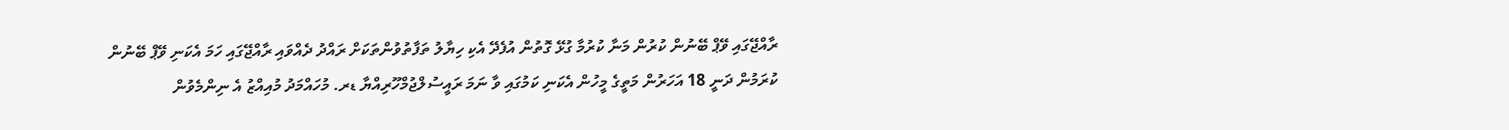ރާއްޖޭގައި ވޭޕް ބޭނުން ކުރުން މަނާ ކުރުމާ ގުޅޭ ގޮތުން އުފެދޭ އެކި ހިޔާލު ތަފާތުވުންތަކަށް ރައްދު ދެއްވައި ރާއްޖޭގައި ހަމަ އެކަނި ވޭޕް ބޭނުން ކުރަމުން ދަނީ 18 އަހަރުން މަތީގެ މީހުން އެކަނި ކަމުގައި ވާ ނަމަ ރައީސުލްޖުމްހޫރިއްޔާ ޑރ. މުހައްމަދު މުއިއްޒު އެ ނިންމެވުން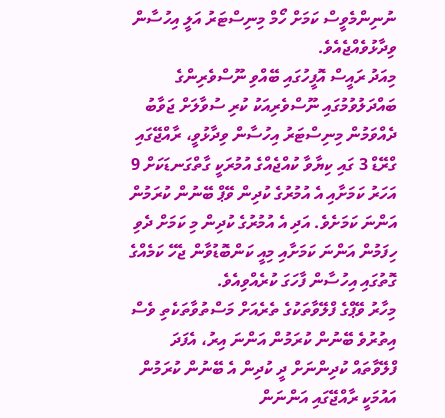ނުނިންމެވީސް ކަމަށް ހޯމް މިނިސްޓަރު އަލީ އިހުސާން ވިދާޅުވެއްޖެއެވެ.
މިއަދު ރައީސް އޮފީހުގައި ބޭއްވި ނޫސްވެރިންގެ ބައްދަލުވުމުގައި ނޫސްވެރިއަކު ކުރި ސުވާލަށް ޖަވާބު ދެއްވަމުން މިނިސްޓަރު އިހުސާން ވިދާޅުވީ، ރާއްޖޭގައި ގްރޭޑް 3 ގައި ކިޔާވާ ކުއްޖެއްގެ އުމުރަކީ ގާތްގަނޑަކަށް 9 އަހަރު ކަމަށާއި އެ އުމުރުގެ ކުދިން ވޭޕް ބޭނުން ކުރަމުން އަންނަ ކަމަށެވެ. އަދި އެ އުމުރުގެ ކުދިން މި ކަމަށް ދެވި ހިފަމުން އަންނަ ކަމަށާއި މިއީ ކަންބޮޑުވާން ޖެހޭ ކަމެއްގެ ގޮތުގައި އިހުސާން ފާހަގަ ކުރެއްވިއެވެ.
މިހާރު ވޭޕްގެ ފްލޭވާތަކުގެ ތެރެއަށް މަސްތުވާތަކެތި ވެސް އިތުރުވެ ބޭނުން ކުރަމުން އަންނަ އިރު، އެފަދަ ފްލޭވާތައް ކުދިންނަށް ދީ ކުދިން އެ ބޭނުން ކުރަމުން އައުމަކީ ރާއްޖޭގައި އަންނަން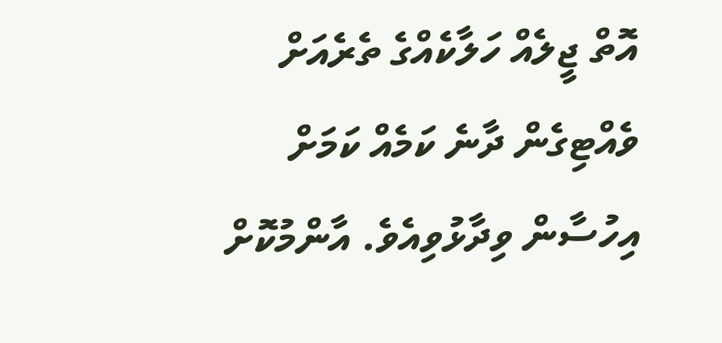އޮތް ޖީލެއް ހަލާކެއްގެ ތެރެއަށް ވެއްޓިގެން ދާނެ ކަމެއް ކަމަށް އިހުސާން ވިދާޅުވިއެވެ. އާންމުކޮށް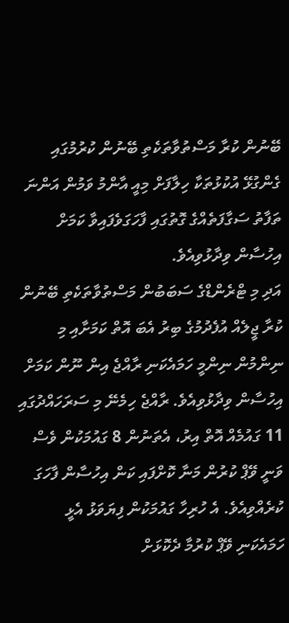ބޭނުން ކުރާ މަސްތުވާތަކެތި ބޭނުން ކުރުމުގައި ގެންގުޅޭ އުކުޅުތަކާ ހިލާފަށް މިއީ އާންމު ވަމުން އަންނަ ތަފާތު ސަގާފަތެއްގެ ގޮތުގައި ފާހަގަވެފައިވާ ކަމަށް އިހުސާން ވިދާޅުވިއެވެ.
އަދި މި ޓްރެންޑްގެ ސަބަބުން މަސްތުވާތަކެތި ބޭނުން ކުރާ ޖީލެއް އުފެދުމުގެ ބިރު އެބަ އޮތް ކަމަށާއި މި ނިންމުން ނިންމީ ހަމައެކަނި ރާއްޖެ އިން ނޫން ކަމަށް އިހުސާން ވިދާޅުވިއެވެ. ރާއްޖެ ހިމެނޭ މި ސަރަހައްދުގައި 11 ގައުމެއް އޮތް އިރު، އެތަނުން 8 ގައުމަކުން ވެސް ވަނީ ވޭޕް ކުރުން މަނާ ކޮށްފައި ކަން އިހުސާން ފާހަގަ ކުރެއްވިއެވެ. އެ ހުރިހާ ގައުމަކުން ފިޔަވަޅު އެޅީ ހަމައެކަނި ވޭޕް ކުރުމާ ދެކޮޅަށް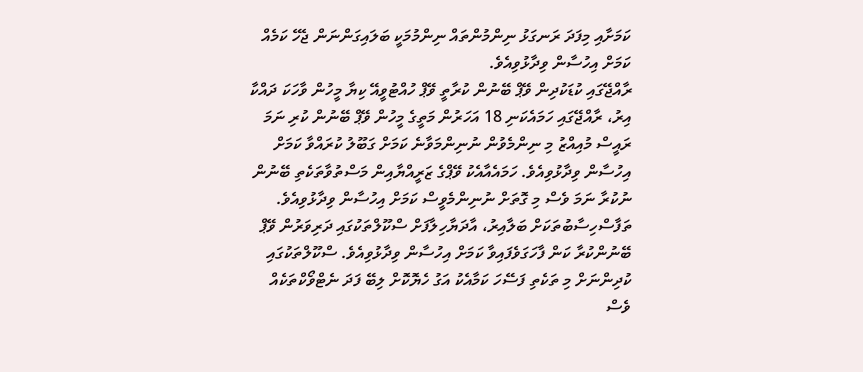ކަމަށާއި މިފަދަ ރަނގަޅު ނިންމުންތައް ނިންމުމަކީ ބަލައިގަންނަން ޖެހޭ ކަމެއް ކަމަށް އިހުސާން ވިދާޅުވިއެވެ.
ރާއްޖޭގައި ކުޑަކުދިން ވޭޕް ބޭނުން ކުރާތީ ވޭޕް ހުއްޓުވީއޭ ކިޔާ މީހުން ވާހަކަ ދައްކާ އިރު، ރާއްޖޭގައި ހަމައެކަނި 18 އަހަރުން މަތީގެ މީހުން ވޭޕް ބޭނުން ކުރި ނަމަ ރައީސް މުއިއްޒު މި ނިންމެވުން ނުނިންމަވާނެ ކަމަށް ގަބޫލު ކުރައްވާ ކަމަށް އިހުސާން ވިދާޅުވިއެވެ. ހަމައެއާއެކު ވޭޕްގެ ޒަރީއްޔާއިން މަސްތުވާތަކެތި ބޭނުން ނުކުރާ ނަމަ ވެސް މި ގޮތަށް ނުނިންމެވީސް ކަމަށް އިހުސާން ވިދާޅުވިއެވެ.
ތަފާސްހިސާބުތަކަށް ބަލާއިރު، އާދަޔާހިލާފަށް ސްކޫލްތަކުގައި ދަރިވަރުން ވޭޕް ބޭނުންކުރާ ކަން ފާހަގަވެފައިވާ ކަމަށް އިހުސާން ވިދާޅުވިއެވެ. ސްކޫލްތަކުގައި ކުދިންނަށް މި ތަކެތި ފަސޭހަ ކަމާއެކު އަގު ހެޔޮކޮށް ލިބޭ ފަދަ ނެޓްވޯކްތަކެއް ވެސް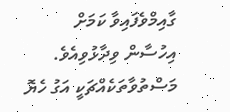ގާއިމްވެފައިވާ ކަމަށް އިހުސާން ވިދާޅުވިއެވެ.
މަސްތުވާތަކެއްޗަކީ އަގު ހެޔޮ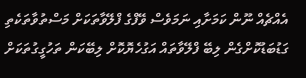އެއްޗެއް ނޫން ކަމަށާއި ނަމަވެސް ވޭފްގެ ފްލޭވާތަކަށް މަސްތުވާތަކެތި ގަޑުބަޑުކޮށްގެން ލިބޭ ފްލޭވާތައް އަގުހެޔޮކޮށް ލިބޭކަން ތަހުގީގުތަކަށް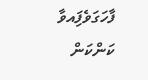ފާހަގަވެފަިއވާ ކަންކަން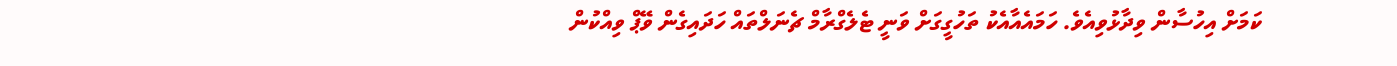ކަމަށް އިހުސާން ވިދާޅުވިއެވެ. ހަމައެއާއެކު ތަހުގީގަށް ވަނީ ޓެލެގްރާމް ޗެނަލްތައް ހަދައިގެން ވޭޕް ވިއްކުން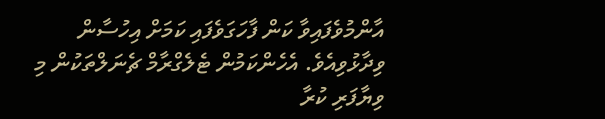އާންމުވެފައިވާ ކަން ފާހަގަވެފައި ކަމަށް އިހުސާން ވިދާޅުވިއެވެ. އެހެންކަމުން ޓެލެގްރާމް ޗެނަލްތަކުން މި ވިޔާފަރި ކުރާ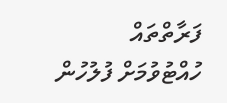ފަރާތްތައް ހުއްޓުވުމަށް ފުލުހުން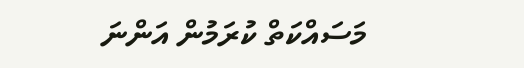މަސައްކަތް ކުރަމުން އަންނަ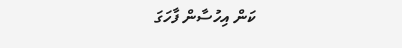ކަން އިހުސާން ފާހަގަ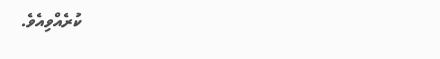ކުރެއްވިއެވެ.